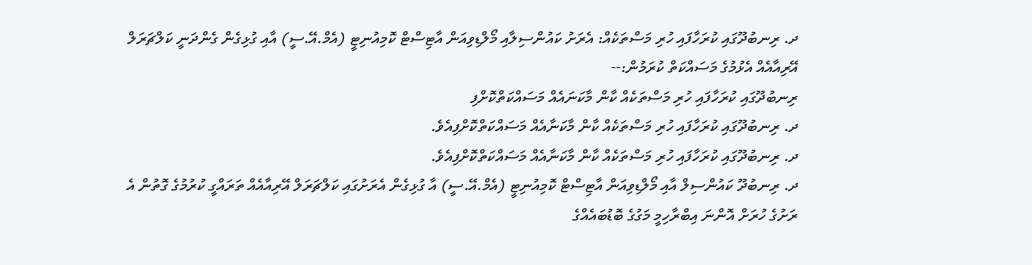ދ. ރިނބުދޫގައި ކުރަހާފައި ހުރި މަސްތަކެއް: އެރަށު ކައުންސިލާއި މޯލްޑިވިއަން އާޓިސްޓް ކޮމިއުނިޓީ (އެމް.އޭ.ސީ) އާއި ގުޅިގެން ގެންދަނީ ކަލްޗަރަލް އޭރިއާއެއް އެޅުމުގެ މަސައްކަތް ކުރަމުން:--
ރިނބުދޫގައި ކުރަހާފައި ހުރި މަސްތަކެއް ކާން މާކަނައެއް މަސައްކަތްކޮށްފި
ދ. ރިނބުދޫގައި ކުރަހާފައި ހުރި މަސްތަކެއް ކާން މާކަނާއެއް މަސައްކަތްކޮށްފިއެވެ.
ދ. ރިނބުދޫގައި ކުރަހާފައި ހުރި މަސްތަކެއް ކާން މާކަނާއެއް މަސައްކަތްކޮށްފިއެވެ.
ދ. ރިނބުދޫ ކައުންސިލް އާއި މޯލްޑިވިއަން އާޓިސްޓް ކޮމިއުނިޓީ (އެމް.އޭ.ސީ) އާ ގުޅިގެން އެރަށުގައި ކަލްޗަރަލް އޭރިއާއެއް ތަރައްގީ ކުރުމުގެ ގޮތުން އެ ރަށުގެ ހުރަށް އޮންނަ އިބްރާހިމީ މަގުގެ ބޮޑުބައެއްގެ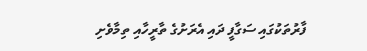ފާރުތަކުގައި ސަގާފީ ދައި އެރަށުގެ ތާރީހާއި ތިމާވެށި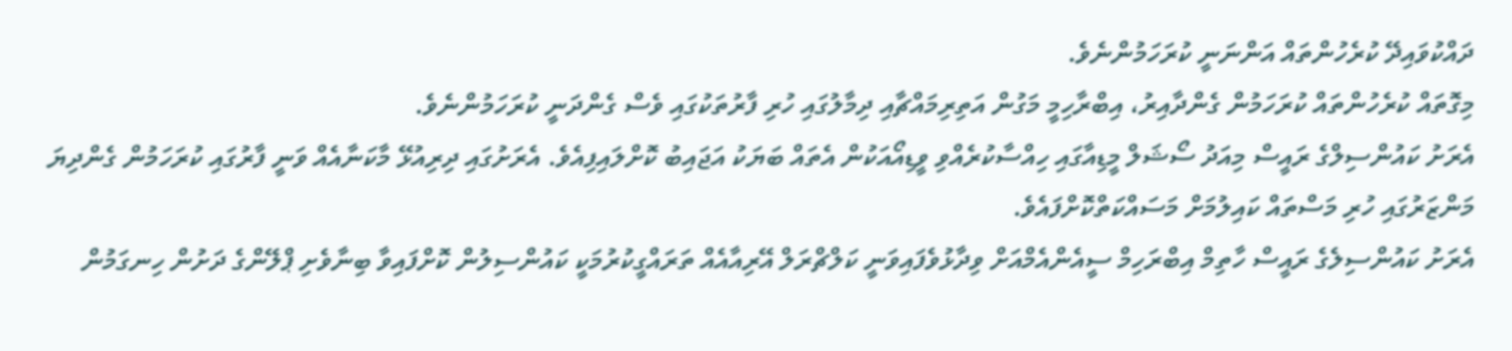ދައްކުވައިދޭ ކުރެހުންތައް އަންނަނީ ކުރަހަމުންނެވެ.
މިގޮތައް ކުރެހުންތައް ކުރަހަމުން ގެންދާއިރު، އިބްރާހިމީ މަގުން އަތިރިމައްޗާއި ދިމާލުގައި ހުރި ފާރުތަކުގައި ވެސް ގެންދަނީ ކުރަހަމުންނެވެ.
އެރަށު ކައުންސިލްގެ ރައީސް މިއަދު ސޯޝަލް މީޑިއާގައި ހިއްސާކުރެއްވި ވީޑިއޯއަކުން އެތައް ބަޔަކު އަޖައިބު ކޮށްލައިފިއެވެ. އެރަށުގައި ދިރިއުޅޭ މާކަނާއެއް ވަނީ ފާރުގައި ކުރަހަމުން ގެންދިޔަ މަންޒަރުގައި ހުރި މަސްތައް ކައިލުމަށް މަސައްކަތްކޮށްފައެވެ.
އެރަށު ކައުންސިލެގެ ރައީސް ހާތިމް އިބްރަހިމް ސީއެންއެމްއަށް ވިދާޅުވެފައިވަނީ ކަލްޗްރަލް އޭރިއާއެއް ތަރައްގީކުރުމަކީ ކައުންސިލުން ކޮށްފައިވާ ބިނާވެށި ޕްލޭންގެ ދަށުން ހިނގަމުން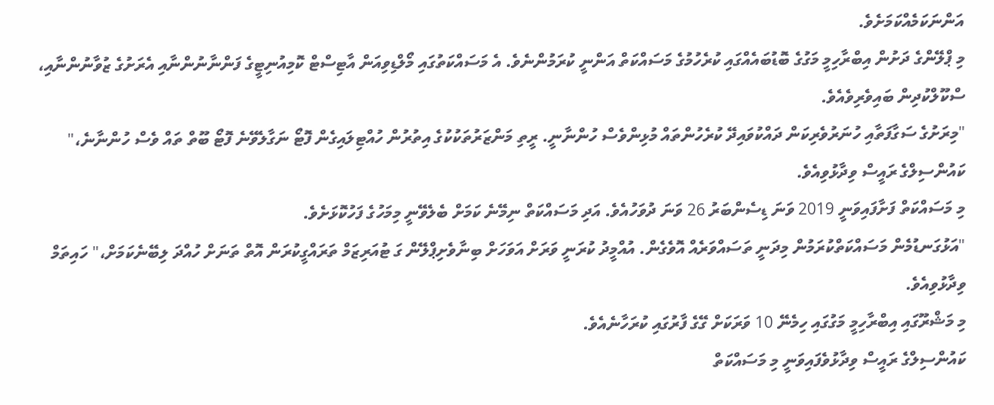އަންނަކަމެއްކަމަށެވެ.
މި ޕްލޭންގެ ދަށުން އިބްރާހިމީ މަގުގެ ބޮޑުބައެއްގައި ކުރެހުމުގެ މަސައްކަތް އަންނީ ކުރަމުންނެވެ. އެ މަސައްކަތުގައި މޯލްޑިވިއަން އާޓިސްޓް ކޮމިއުނިޓީގެ ފަންނާނުންނާއި އެރަށުގެ ޒުވާނުންނާއި، ސްކޫލްކުދިން ބައިވެރިވެއެވެ.
"މިރަށުގެ ސަގާފަތާއި ހުނަރުވެރިކަން ދައްކުވައިދޭ ކުރެހުންތައް މުޅިންވެސް ހުންނާނީ. ރީތި މަންޒަރުތަކުކުގެ އިތުރުން ހުއްޓިލައިގެން ފޮޓޯ ނަގާލެވޭނެ ފޮޓޯ ބޫތް ތައް ވެސް ހުންނާނެ،" ކައުންސިލްގެ ރައީސް ވިދާޅުވިއެވެ.
މި މަސައްކަތް ފަށާފައިވަނީ 2019 ވަނަ ޑިސެންބަރު 26 ވަނަ ދުވަހުއެވެ. އަދި މަސައްކަތް ނިމޭނެ ކަމަށް ބެލެވޭނީ މިމަހުގެ ފަހުކޮޅަށެވެ.
"އަޅުގަނޑުމެން މަސައްކަތްކުރަމުން މިދަނީ ތަސައްވަރެއް އޮވެގެން. އުއްމީދު ކުރަނީ ވަރަށް އަވަހަށް ބިނާވެށިޕްލޭން ގަ ޓުއަރިޒަމް ތަރައްގީކުރަން އޮތް ތަނަށް ހުއްދަ ލިބޭނެކަމަށް،" ހައިތަމް ވިދާޅުވިއެވެ.
މި މަޝްރޫގައި އިބްރާހިމީ މަގުގައި ހިމެނޭ 10 ވަރަކަށް ގޭގެ ފާރުގައި ކުރަހާނެއެވެ.
ކައުންސިލްގެ ރައީސް ވިދާޅުވެފައިވަނީ މި މަސައްކަތް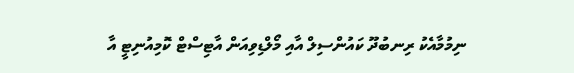ނިމުމާއެކު ރިނބުދޫ ކައުންސިލް އާއި މޯލްޑިވިއަން އާޓިސްޓް ކޮމިއުނިޓީ އާ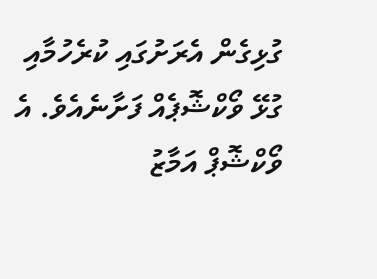ގުޅިގެން އެރަށުގައި ކުރެހުމާއި ގުޅޭ ވޯކްޝޮޕެއް ފަށާނެއެވެ. އެ ވޯކްޝޮޕް އަމާޒު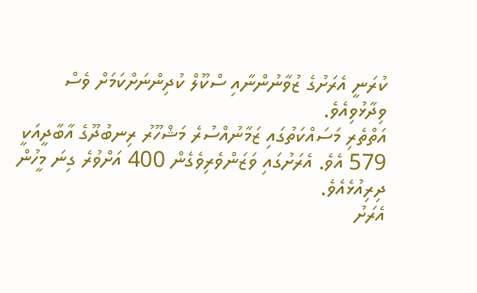ކުރަނީ އެރަށުގެ ޒުވާނުންނާއި ސްކޫލް ކުދިންނަށްކަމަށް ވެސް ވިދާޅުވިއެވެ.
އަތްތެރި މަސައްކަތުގައި ޒަމާނުއްސުރެ މަޝްހޫރު ރިނބުދޫގެ އާބާދީއަކީ 579 އެވެ. އެރަށުގައި ވަޒަންވެރިވެގެން 400 އަށްވުރެ ގިނަ މީހުން ދިރިއުޅެއެވެ.
އެރަށު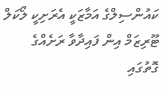ކައުންސިލްގެ އަމާޒަކީ އެރަށިކީ ލޯކަލް ޓޫރިޒަމް އިން ފައިދާވާ ރަށެއްގެ ގޮތުގައި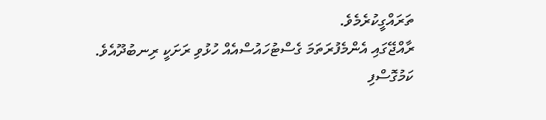ތަރައްގީކުރެމެވެ.
ރާއްޖޭގައި އެންމެފުރަތަމަ ގެސްޓުހައުސްއެއް ހުޅުވި ރަށަކީ ރިނބުދޫއެވެ.
ކަމުގޮސްފި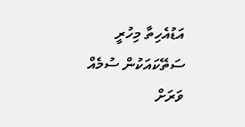އަޑުއެހިތާ މިހުރީ
ސަތޭކައަކުން ސުމެއް
ވަރަށް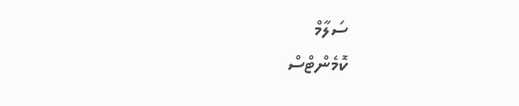ސަލާމް
ކޮމެންޓްސް